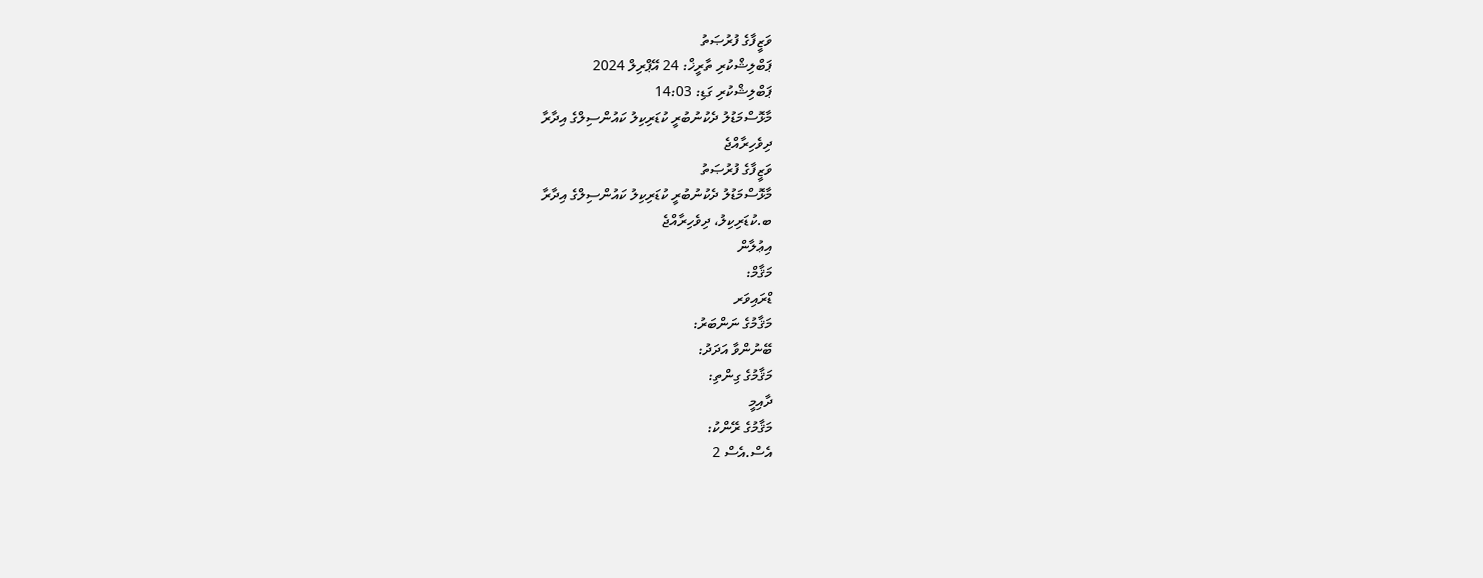ވަޒީފާގެ ފުރުޞަތު
ޕަބްލިޝްކުރި ތާރީޚް: 24 އޭޕްރިލް 2024
ޕަބްލިޝްކުރި ގަޑި: 14:03
މާޅޮސްމަޑުލު ދެކުނުބުރީ ކުޑަރިކިލު ކައުންސިލްގެ އިދާރާ
ދިވެހިރާއްޖެ
ވަޒީފާގެ ފުރުޞަތު
މާޅޮސްމަޑުލު ދެކުނުބުރީ ކުޑަރިކިލު ކައުންސިލްގެ އިދާރާ
ބ.ކުޑަރިކިލު، ދިވެހިރާއްޖެ
އިޢުލާން
މަޤާމް:
ޑްރައިވަރ
މަޤާމުގެ ނަންބަރު:
ބޭނުންވާ އަދަދު:
މަޤާމުގެ ގިންތި:
ދާއިމީ
މަޤާމުގެ ރޭންކު:
އެސް.އެސް 2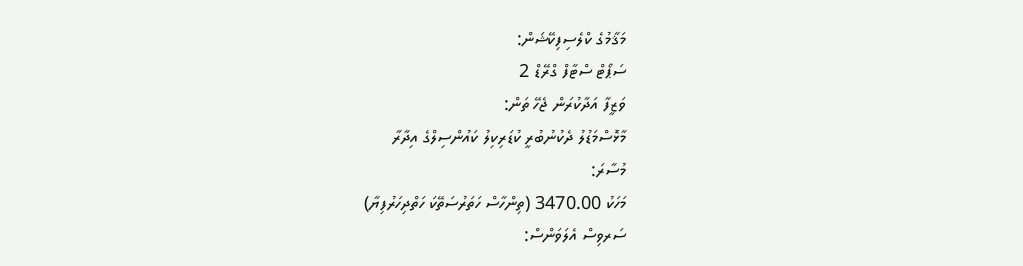މަޤާމުގެ ކްލެސިފިކޭޝަން:
ސަޕޯޓް ސްޓާފް ގްރޭޑް 2
ވަޒީފާ އަދާކުރަން ޖެހޭ ތަން:
މާޅޮސްމަޑުލު ދެކުނުބުރީ ކުޑަރިކިލު ކައުންސިލްގެ އިދާރާ
މުސާރަ:
މަހަކު 3470.00 (ތިންހާސް ހަތަރުސަތޭކަ ހަތްދިހަރުފިޔާ)
ސަރވިސް އެލަވަންސް: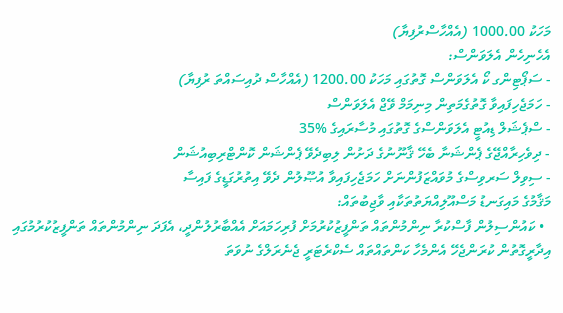މަހަކު 1000.00 (އެއްހާސްރުފިޔާ)
އެހެނިހެން އެލަވަންސް:
- ސަޕޯޓިންގ ކޯ އެލަވަންސް ގޮތުގައި މަހަކު 1200.00 (އެއްހާސް ދުއިސައްތަ ރުފިޔާ)
- ހަމަޖެހިފައިވާ ގޮތުގެމަތިން މިނިމަމް ވޭޖް އެލަވަންސް
- ސްޕެޝަލް ޑިއުޓީ އެލަވަންސްގެ ގޮތުގައި މުސާރައިގެ %35
- ދިވެހިރާއްޖޭގެ ޕެންޝަނާ ބެހޭ ޤާނޫނުގެ ދަށުން ލިބިދެވޭ ޕެންޝަން ކޮންޓްރިބިއުޝަން
- ސިވިލް ސަރވިސްގެ މުވައްޒަފުންނަށް ހަމަޖެހިފައިވާ އުޞޫލުން ދެވޭ އިތުރުގަޑީގެ ފައިސާ
މަޤާމުގެ މައިގަނޑު މަސްއޫލިއްޔަތުތަކާއި ވާޖިބުތައް:
  • ކައުންސިލުން ފާސްކުރާ ނިންމުންތައް ތަންފީޒުކުރުމަށް ފުރިހަމައަށް އެއްބާރުލުންދީ، އެފަދަ ނިންމުންތައް ތަންފީޒުކުރުމުގައި އިދާރީގޮތުން ކުރަންޖެހޭ އެންމެހާ ކަންތައްތައް ސެކްރެޓަރީ ޖެނެރަލްގެ ނުވަތަ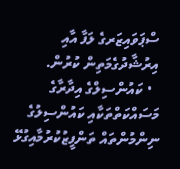ސްޕަވައިޒަރގެ ލަފާ އާއި އިރުޝާދުގެމަތިން ކުރުން.
  • ކައުންސިލްގެ އިދާރާގެ މަސައްކަތްތަކާއި ކައުންސިލުގެ ނިންމުންތައް ތަންފީޒުކުރުމާއިގުޅޭ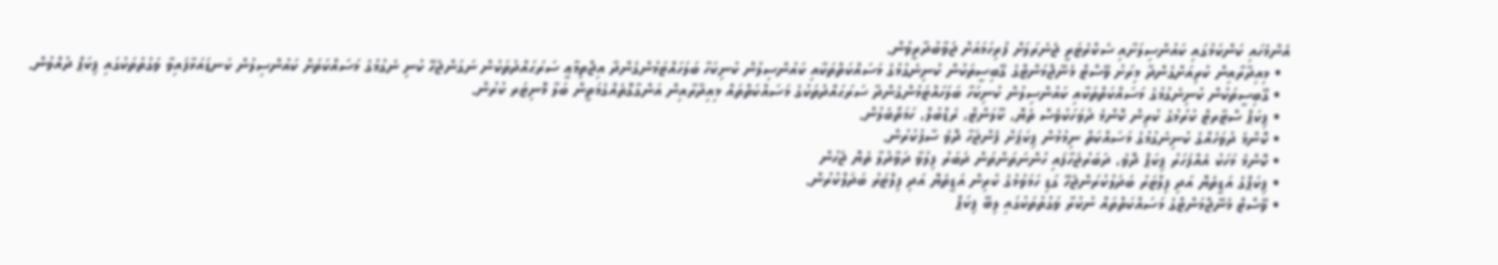އެންމެހައި ކަންކަމުގައި ކައުންސިލަށާއި ސެކްރެޓަރީ ޖެނެރަލަށް ފުރިހަމައަށް ޖަވާބުދާރީވުން.
  • މިއިދާރާއިން ކުރިއަށްގެންދާ މިރަށު ވޭސްޓް މެނޭޖްމަންޓްގެ ގޭބިސީތަކުން ކުނިނެގުމުގެ މަސައްކަތްތަކާއި ކައުންސިލުން ކުނިކަހާ ބަލަހައްޓަމުންގެންދާ އިޖްތިމާޢީ ސަރަޙައްދުތަކުން ނަގަންޖެހޭ ކުނި ނެގުމުގެ މަސައްކަތަށް ކައުންސިލުން ކަނޑައަޅާފައިވާ ވަގުތުތަކުގައި ޕިކަޕް ދުއްވުން.
  • ގޭބިސީތަކުން ކުނިނެގުމުގެ މަސައްކަތްތަކާއި ކައުންސިލުން ކުނިކަހާ ބަލަހައްޓަމުންގެންދާ ސަރަޙައްދުތަކުގެ މަސައްކަތްތައް މިއިދާރާއިން އަންގާގޮތެއްގެމަތީން ބަލާ މޮނިޓަރ ކުރުން.
  • ޕިކަޕް ސްޓާރޓް ކުރުމުގެ ކުރިން ކޮންމެ ދުވަހަކުވެސް ތެޔޮ، ކޫލަންޓް، ރެޑްބުލް، ހަމަތޯބެލުން.
  • ކޮންމެ ދުވަހެއްގެ ކުނިނެގުމުގެ މަސައްކަތް ނިމުމުން ޕިކަޕަށް ފެންޖަހާ ދޮވެ ސާފުކުރުން.
  • ކޮންމެ މަހަކު އެއްފަހަރު ޕިކަޕް ދޮވެ، ދަބަރުޖަހާފައި ހުންނަތަންތަން ދަބަރު ފިލުވާ ދަވާދުލާ ތެޔޮ ޖެހުން
  • ޕިކަޕްގެ އަޑީތެޔޮ އަދި ފިލްޓަރު ބަދަލުކުރަންޖެހޭ ގަޑި ހަމަވުމުގެ ކުރިން އަޑީތެޔޮ އަދި ފިލްޓަރު ބަދަލްކުރުން.
  • ވޭސްޓް މެނޭޖްމަންޓްގެ މަސައްކަތްތައް ނުކުރާ ވަގުތުތަކުގައި ލިބޭ ޕިކަޕް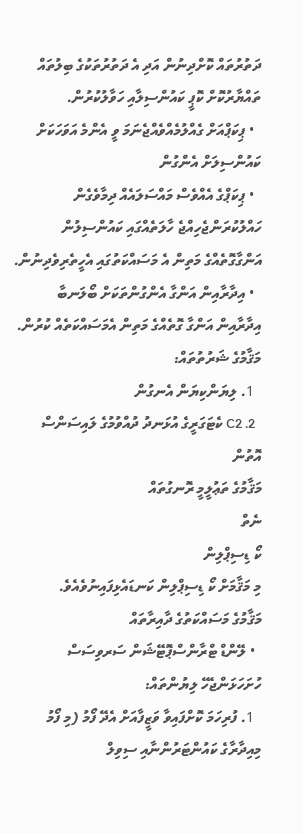ދަތުރުތައް ކޮށްދިނުން އަދި އެ ދަތުރުތަކުގެ ބިލުތައް ތައްޔާރުކޮށް ކޮޕީ ކައުންސިލާއި ހަވާލުކުރުން.
  • ޕިކަޕްއަށް ގެއްލުމެއްވެއްޖެނަމަ ވީ އެންމެ އަވަހަކަށް ކައުންސިލަށް އެންގުން
  • ޕިކަޕްގެ އެއްވެސް މައްސަލައެއް ދިމާވެގެން ހައްލުކުރަންޖެހިއްޖެ ހާލަތެއްގައި ކައުންސިލުން އަންގާގޮތެއްގެ މަތިން އެ މަސައްކަތުގައި އެހީތެރިވެދިނުން.
  • އިދާރާއިން އަންގާ އެންގުންތަކަށް ބޯލަނބާ އިދާރާއިން އަންގާ ގޮތެއްގެ މަތިން އެމަސައްކަތެއް ކުރުން.
މަޤާމުގެ ޝަރުތުތައް:
  1. ލިޔަންކިޔަން އެނގުން
  2. C2 ކެޓަގަރީގެ އުޅަނދު ދުއްވުމުގެ ލައިސަންސް އޮތުން
މަޤާމުގެ ތަޢުލީމީ ރޮނގުތައް
ނެތް
ކޯ ޑިސިޕްލިން
މި މަޤާމަށް ކޯ ޑިސިޕްލިން ކަނޑައެޅިފައިނުވެއެވެ.
މަޤާމުގެ މަސައްކަތުގެ ދާއިރާތައް
  • ލޭންޑް ޓްރާންސްޕޮޓޭޝަން ސަރވިސަސް
ހުށަހަޅަންޖެހޭ ލިޔުންތައް:
  1. ފުރިހަމަ ކޮށްފައިވާ ވަޒީފާއަށް އެދޭ ފޯމު (މި ފޯމު މިއިދާރާގެ ކައުންޓަރުންނާއި ސިވިލް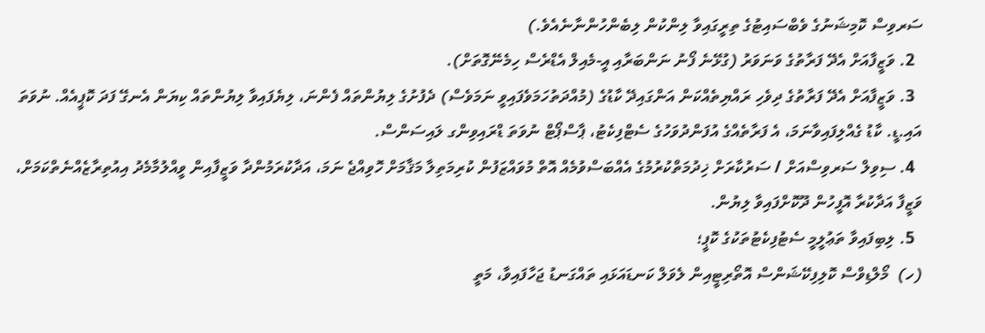ސަރވިސް ކޮމިޝަނުގެ ވެބްސައިޓުގެ ތިރީގައިވާ ލިންކުން ލިބެންހުންނާނެއެވެ.)
  2. ވަޒީފާއަށް އެދޭ ފަރާތުގެ ވަނަވަރު (ގުޅޭނެ ފޯނު ނަންބަރާއި އީ-މެއިލް އެޑްރެސް ހިމެނޭގޮތަށް).
  3. ވަޒީފާއަށް އެދޭ ފަރާތުގެ ދިވެހި ރައްޔިތެއްކަން އަންގައިދޭ ކާޑުގެ (މުއްދަތުހަމަވެފައިވީ ނަމަވެސް) ދެފުށުގެ ލިޔުންތައް ފެންނަ، ލިޔެފައިވާ ލިޔުންތައް ކިޔަން އެނގޭ ފަދަ ކޮޕީއެއް. ނުވަތަ އައި.ޑީ. ކާޑު ގެއްލިފައިވާނަމަ، އެ ފަރާތެއްގެ އުފަންދުވަހުގެ ސެޓްފިކެޓު، ޕާސްޕޯޓް ނުވަތަ ޑްރައިވިންގ ލައިސަންސް.
  4. ސިވިލް ސަރވިސްއަށް / ސަރުކާރަށް ޚިދުމަތްކުރުމުގެ އެއްބަސްވުމެއް އޮތް މުވައްޒަފުން ކުރިމަތިލާ މަޤާމަށް ހޮވިއްޖެ ނަމަ، އަދާކުރަމުންދާ ވަޒީފާއިން ވީއްލުމާމެދު އިއުތިރާޒެއްނެތްކަމަށް، ވަޒީފާ އަދާކުރާ އޮފީހުން ދޫކޮށްފައިވާ ލިޔުން.
  5. ލިބިފައިވާ ތަޢުލީމީ ސެޓުފިކެޓުތަކުގެ ކޮޕީ؛
(ހ)  މޯލްޑިވްސް ކޮލިފިކޭޝަންސް އޮތޯރިޓީއިން ލެވަލް ކަނޑައަޅައި ތައްގަނޑު ޖަހާފައިވާ، މަތީ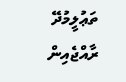ތަޢުލީމުދޭ ރާއްޖެއިން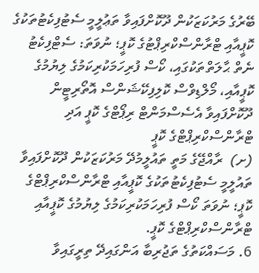ބޭރުގެ މަރުކަޒަކުން ދޫކޮށްފައިވާ ތަޢުލީމީ ސެޓުފިކެޓުތަކުގެ ކޮޕީއާއި ޓްރާންސްކްރިޕްޓުގެ ކޮޕީ؛ ނުވަތަ: ސެޓްފިކެޓު ނެތް ޙާލަތްތަކުގައި، ކޯސް ފުރިހަމަކުރިކަމުގެ ލިޔުމުގެ ކޮޕީއާއި، މޯލްޑިވްސް ކޮލިފިކޭޝަންސް އޮތޯރިޓީން ދޫކޮށްފައިވާ އެސެސްމަންޓް ރިޕޯޓްގެ ކޮޕީ އަދި ޓްރާންސްކްރިޕްޓްގެ ކޮޕީ
(ށ)  ރާއްޖޭގެ މަތީ ތައުލީމުދޭ މަރުކަޒަކުން ދޫކޮށްފައިވާ ތައުލީމީ ސެޓުފިކެޓުތަކުގެ ކޮޕީއާއި ޓްރާންސްކްރިޕްޓްގެ ކޮޕީ؛ ނުވަތަ ކޯސް ފުރިހަމަކުރިކަމުގެ ލިޔުމުގެ ކޮޕީއާއި ޓްރާންސްކްރިޕްޓްގެ ކޮޕީ.
6. މަސައްކަތުގެ ތަޖުރިބާ އަންގައިދޭ ތިރީގައިވާ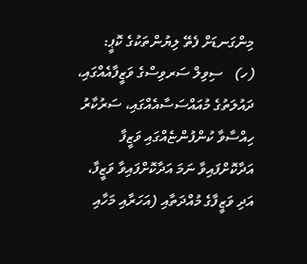މިންގަނޑަށް ފެތޭ ލިޔުންތަކުގެ ކޮޕީ:
(ހ)   ސިވިލް ސަރވިސްގެ ވަޒީފާއެއްގައި، ދައުލަތުގެ މުއައްސަސާއެއްގައި، ސަރުކާރު ހިއްސާވާ ކުންފުންޏެއްގައި ވަޒީފާ އަދާކޮށްފައިވާ ނަމަ އަދާކޮށްފައިވާ ވަޒީފާ، އަދި ވަޒީފާގެ މުއްދަތާއި (އަހަރާއި މަހާއި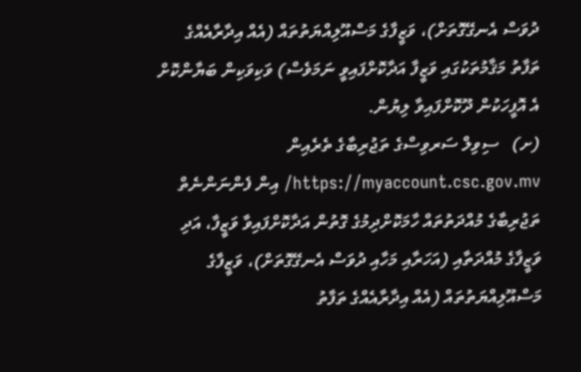ދުވަސް އެނގޭގޮތަށް)، ވަޒީފާގެ މަސްއޫލިއްޔަތުތައް (އެއް އިދާރާއެއްގެ ތަފާތު މަޤާމުތަކުގައި ވަޒީފާ އަދާކޮށްފައިވީ ނަމަވެސް) ވަކިވަކިން ބަޔާންކޮށް އެ އޮފީހަކުން ދޫކޮށްފައިވާ ލިޔުން.
(ށ)   ސިވިލް ސަރވިސްގެ ތަޖުރިބާގެ ތެރެއިން https://myaccount.csc.gov.mv/ އިން ފެންނަންނެތް ތަޖުރިބާގެ މުއްދަތުތައް ހާމަކޮށްދިމުގެ ގޮތުން އަދާކޮށްފައިވާ ވަޒީފާ، އަދި ވަޒީފާގެ މުއްދަތާއި (އަހަރާއި މަހާއި ދުވަސް އެނގޭގޮތަށް)، ވަޒީފާގެ މަސްއޫލިއްޔަތުތައް (އެއް އިދާރާއެއްގެ ތަފާތު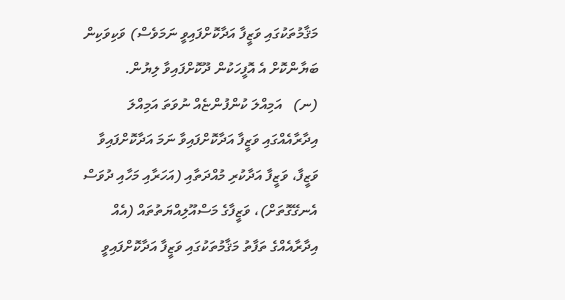މަޤާމުތަކުގައި ވަޒީފާ އަދާކޮށްފައިވީ ނަމަވެސް) ވަކިވަކިން ބަޔާންކޮށް އެ އޮފީހަކުން ދޫކޮށްފައިވާ ލިޔުން.
(ނ)   އަމިއްލަ ކުންފުންޏެއް ނުވަތަ އަމިއްލަ އިދާރާއެއްގައި ވަޒީފާ އަދާކޮށްފައިވާ ނަމަ އަދާކޮށްފައިވާ ވަޒީފާ، ވަޒީފާ އަދާކުރި މުއްދަތާއި (އަހަރާއި މަހާއި ދުވަސް އެނގޭގޮތަށް)، ވަޒީފާގެ މަސްއޫލިއްޔަތުތައް (އެއް އިދާރާއެއްގެ ތަފާތު މަޤާމުތަކުގައި ވަޒީފާ އަދާކޮށްފައިވީ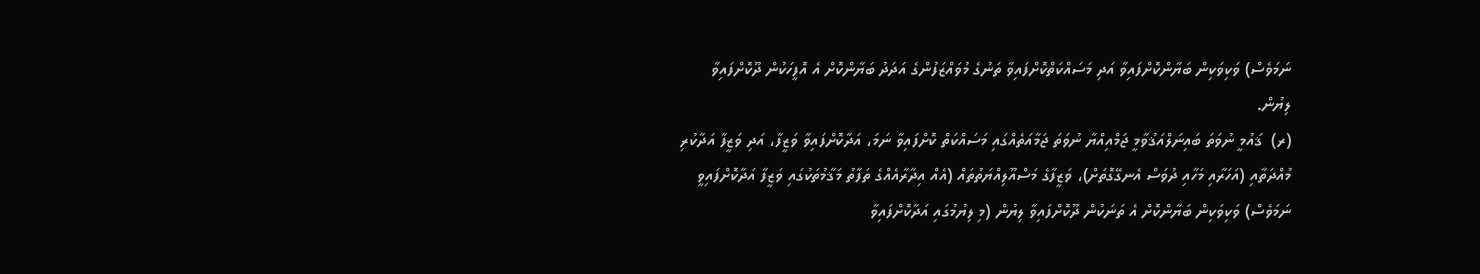ނަމަވެސް) ވަކިވަކިން ބަޔާންކޮށްފައިވާ އަދި މަސައްކަތްކޮށްފައިވާ ތަނުގެ މުވައްޒަފުންގެ އަދަދު ބަޔާންކޮށް އެ އޮފީހަކުން ދޫކޮށްފައިވާ ލިޔުން.
(ރ)  ޤައުމީ ނުވަތަ ބައިނަލްއަޤުވާމީ ޖަމްއިއްޔާ ނުވަތަ ޖަމާއަތެއްގައި މަސައްކަތް ކޮށްފައިވާ ނަމަ، އަދާކޮށްފައިވާ ވަޒީފާ، އަދި ވަޒީފާ އަދާކުރި މުއްދަތާއި (އަހަރާއި މަހާއި ދުވަސް އެނގޭގޮތަށް)، ވަޒީފާގެ މަސްއޫލިއްޔަތުތައް (އެއް އިދާރާއެއްގެ ތަފާތު މަޤާމުތަކުގައި ވަޒީފާ އަދާކޮށްފައިވީ ނަމަވެސް) ވަކިވަކިން ބަޔާންކޮށް އެ ތަނަކުން ދޫކޮށްފައިވާ ލިޔުން (މި ލިޔުމުގައި އަދާކޮށްފައިވާ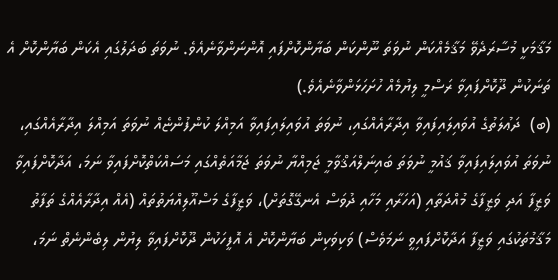މަޤާމަކީ މުސާރަދެވޭ މަޤާމެއްކަން ނުވަތަ ނޫންކަން ބަޔާންކޮށްފައި އޮންނަންވާނެއެވެ. ނުވަތަ ބަދަލުގައި އެކަން ބަޔާންކޮށް އެ ތަނަކުން ދޫކޮށްފައިވާ ރަސްމީ ލިޔުމެއް ހުށަހަޅަންވާނެއެވެ.)
(ބ)  ދަޢުލަތުގެ އުވައިލައިފައިވާ އިދާރާއެއްގައި، ނުވަތަ އުވައިލައިފައިވާ އަމިއްލަ ކުންފުންޏެއް ނުވަތަ އަމިއްލަ އިދާރާއެއްގައި، ނުވަތަ އުވައިލައިފައިވާ ޤައުމީ ނުވަތަ ބައިނަލްއަޤްވާމީ ޖަމިއްޔާ ނުވަތަ ޖަމާއަތެއްގައި މަސައްކަތްކޮށްފައިވާ ނަމަ، އަދާކޮށްފައިވާ ވަޒީފާ އަދި ވަޒީފާގެ މުއްދަތާއި (އަހަރާއި މަހާއި ދުވަސް އެނގޭގޮތަށް)، ވަޒީފާގެ މަސްއޫލިއްޔަތުތައް (އެއް އިދާރާއެއްގެ ތަފާތު މަޤާމުތަކުގައި ވަޒީފާ އަދާކޮށްފައިވީ ނަމަވެސް) ވަކިވަކިން ބަޔާންކޮށް އެ އޮފީހަކުން ދޫކޮށްފައިވާ ލިޔުން ލިބެންނެތް ނަމަ،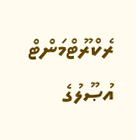ރެކްރޫޓްމަންޓް އުޞޫލުގެ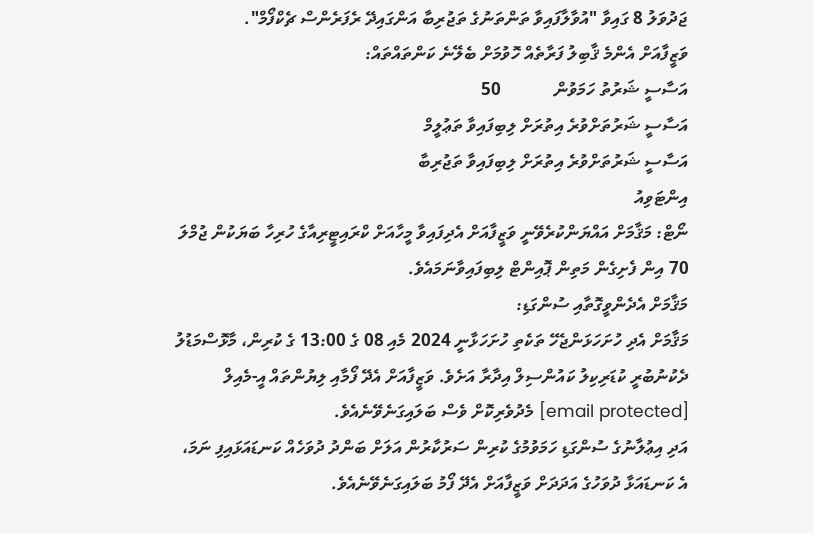ޖަދުވަލު 8 ގައިވާ "އުވާލާފައިވާ ތަންތަނުގެ ތަޖުރިބާ އަންގައިދޭ ރެފަރެންސް ޗެކްފޯމް".
ވަޒީފާއަށް އެންމެ ޤާބިލު ފަރާތެއް ހޮވުމަށް ބެލޭނެ ކަންތައްތައް:
އަސާސީ ޝަރުތު ހަމަވުން            50
އަސާސީ ޝަރުތަށްވުރެ އިތުރަށް ލިބިފައިވާ ތަޢުލީމް
އަސާސީ ޝަރުތަށްވުރެ އިތުރަށް ލިބިފައިވާ ތަޖުރިބާ
އިންޓަވިއު
ނޯޓް: މަޤާމަށް އައްޔަންކުރެވޭނީ ވަޒީފާއަށް އެދިފައިވާ މީހާއަށް ކްރައިޓީރިއާގެ ހުރިހާ ބަޔަކުން ޖުމްލަ 70 އިން ފެށިގެން މަތިން ޕޮއިންޓް ލިބިފައިވާނަމައެވެ.
މަޤާމަށް އެދެންވީގޮތާއި ސުންގަޑި:
މަޤާމަށް އެދި ހުށަހަޅަންޖެހޭ ތަކެތި ހުށަހަޅާނީ 2024 މެއި 08 ގެ 13:00 ގެ ކުރިން، މާޅޮސްމަޑުލު ދެކުނުބުރީ ކުޑަރިކިލު ކައުންސިލް އިދާރާ އަށެވެ. ވަޒީފާއަށް އެދޭ ފޯމާއި ލިޔުންތައް އީ-މެއިލް [email protected] މެދުވެރިކޮށް ވެސް ބަލައިގަނެވޭނެއެވެ.
އަދި އިޢުލާނުގެ ސުންގަޑި ހަމަވުމުގެ ކުރިން ސަރުކާރުން އަލަށް ބަންދު ދުވަހެއް ކަނޑައަޅައިފި ނަމަ، އެ ކަނޑައަޅާ ދުވަހުގެ އަދަދަށް ވަޒީފާއަށް އެދޭ ފޯމު ބަލައިގަނެވޭނެއެވެ.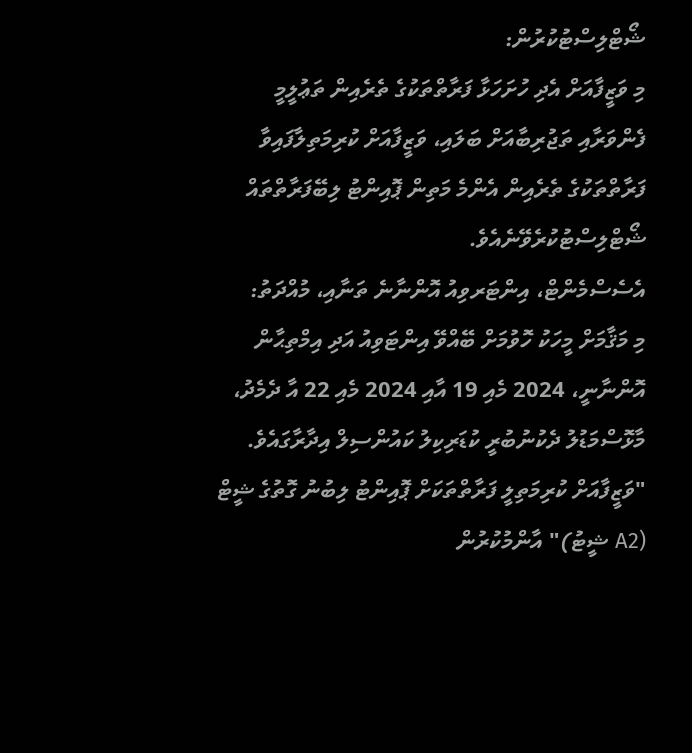ޝޯޓްލިސްޓުކުރުން:
މި ވަޒީފާއަށް އެދި ހުށަހަޅާ ފަރާތްތަކުގެ ތެރެއިން ތަޢުލީމީ ފެންވަރާއި ތަޖުރިބާއަށް ބަލައި، ވަޒީފާއަށް ކުރިމަތިލާފައިވާ ފަރާތްތަކުގެ ތެރެއިން އެންމެ މަތިން ޕޮއިންޓު ލިބޭފަރާތްތައް ޝޯޓްލިސްޓުކުރެވޭނެއެވެ.
އެސެސްމެންޓް، އިންޓަރވިއު އޮންނާނެ ތަނާއި، މުއްދަތު:
މި މަޤާމަށް މީހަކު ހޮވުމަށް ބޭއްވޭ އިންޓަވިއު އަދި އިމްތިޙާން އޮންނާނީ، 2024 މެއި 19 އާއި 2024 މެއި 22 އާ ދެމެދު، މާޅޮސްމަޑުލު ދެކުނުބުރީ ކުޑަރިކިލު ކައުންސިލް އިދާރާގައެވެ.
"ވަޒީފާއަށް ކުރިމަތިލީ ފަރާތްތަކަށް ޕޮއިންޓު ލިބުނު ގޮތުގެ ޝީޓް (A2 ޝީޓު)" އާންމުކުރުން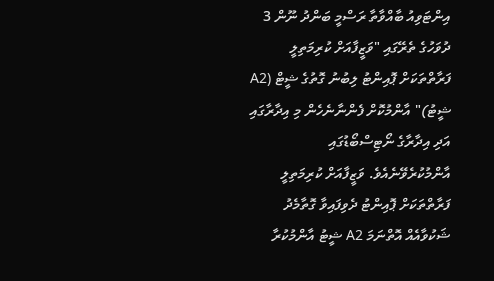އިންޓަވިއު ބާއްވާތާ ރަސްމީ ބަންދު ނޫން 3 ދުވަހުގެ ތެރޭގައި "ވަޒީފާއަށް ކުރިމަތިލީ ފަރާތްތަކަށް ޕޮއިންޓު ލިބުނު ގޮތުގެ ޝީޓް (A2 ޝީޓު)" އާންމުކޮށް ފެންނާނެހެން މި އިދާރާގައި އަދި އިދާރާގެ ނޯޓިސްބޯޑުގައި އާންމުކުރެވޭނެއެވެ. ވަޒީފާއަށް ކުރިމަތިލީ ފަރާތްތަކަށް ޕޮއިންޓު ދެވިފައިވާ ގޮތާމެދު ޝަކުވާއެއް އޮތްނަމަ A2 ޝީޓު އާންމުކުރާ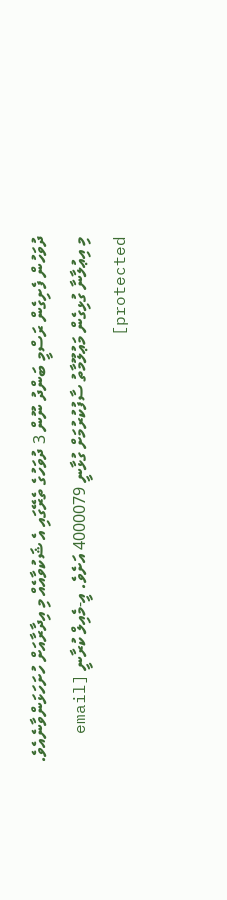ދުވަހުން ފެށިގެން ރަސްމީ ބަންދު ނޫން 3 ދުވަހުގެ ތެރޭގައި އެ ޝަކުވާއެއް މި އިދާރާއަށް ހުށަހަޅަންވާނެއެވެ.
މި އިޢުލާނާ ގުޅިގެން މަޢުލޫމާތު ސާފުކުރުމަށް ގުޅާނީ 4000079 އަށެވެ. އީ-މެއިލް ކުރާނީ [email protected]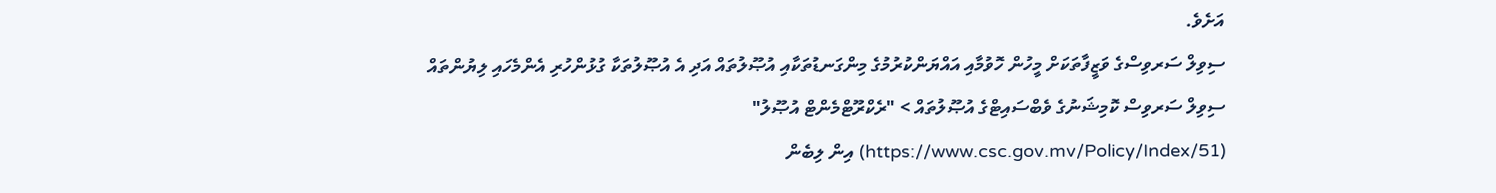އަށެވެ.
ސިވިލް ސަރވިސްގެ ވަޒީފާތަކަށް މީހުން ހޮވުމާއި އައްޔަންކުރުމުގެ މިންގަނޑުތަކާއި އުޞޫލުތައް އަދި އެ އުޞޫލުތަކާ ގުޅުންހުރި އެންމެހައި ލިޔުންތައް ސިވިލް ސަރވިސް ކޮމިޝަނުގެ ވެބްސައިޓްގެ އުޞޫލުތައް > "ރެކްރޫޓްމެންޓް އުޞޫލު" (https://www.csc.gov.mv/Policy/Index/51) އިން ލިބެން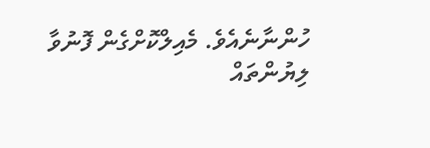ހުންނާނެއެވެ. މެއިލްކޮށްގެން ފޮނުވާ ލިޔުންތައް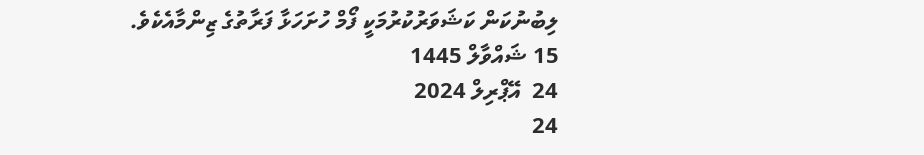ލިބުނުކަން ކަޝަވަރުކުރުމަކީ ފޯމް ހުށަހަޅާ ފަރާތުގެ ޒިންމާއެކެވެ.
15 ޝައްވާލް 1445
24  އޭޕްރިލް 2024
24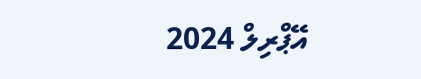އޭޕްރިލް 2024